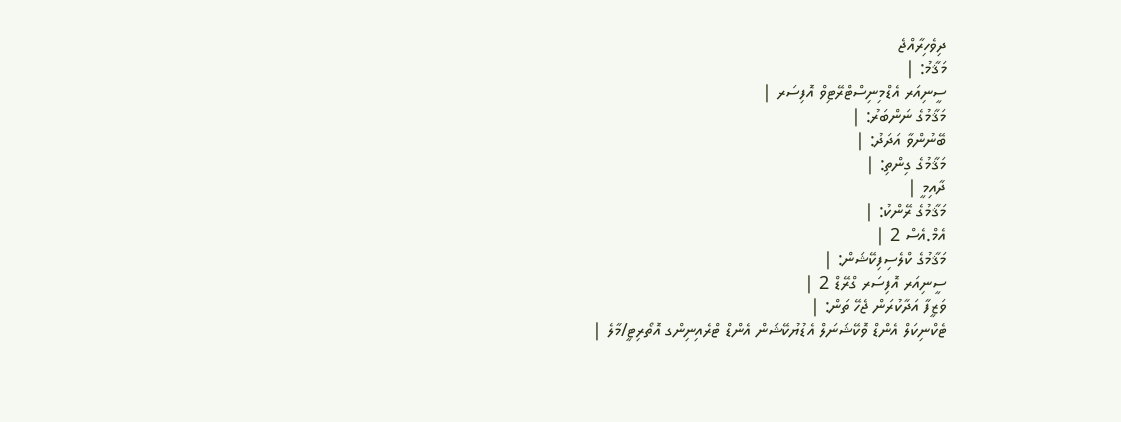ދިވެހިރާއްޖެ
މަޤާމު: |
ސީނިއަރ އެޑްމިނިސްޓްރޭޓިވް އޮފިސަރ |
މަޤާމުގެ ނަންބަރު: |
ބޭނުންވާ އަދަދު: |
މަޤާމުގެ ގިންތި: |
ދާއިމީ |
މަޤާމުގެ ރޭންކު: |
އެމް.އެސް 2 |
މަޤާމުގެ ކްލެސިފިކޭޝަން: |
ސީނިއަރ އޮފިސަރ ގްރޭޑް 2 |
ވަޒީފާ އަދާކުރަން ޖެހޭ ތަން: |
ޓެކްނިކަލް އެންޑް ވޮކޭޝަނަލް އެޑުޔުކޭޝަން އެންޑް ޓްރެއިނިންގ އޮތޯރިޓީ/މާލެ |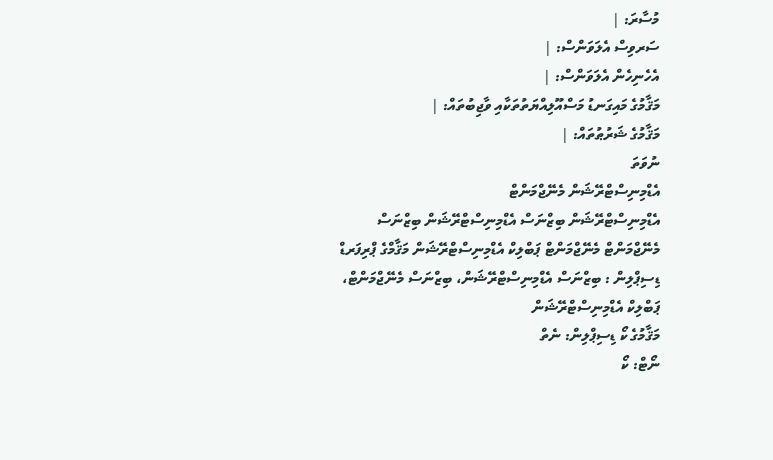މުސާރަ: |
ސަރވިސް އެލަވަންސް: |
އެހެނިހެން އެލަވަންސް: |
މަޤާމުގެ މައިގަނޑު މަސްއޫލިއްޔަތުތަކާއި ވާޖިބުތައް: |
މަޤާމުގެ ޝަރުޠުތައް: |
ނުވަތަ
އެޑްމިނިސްޓްރޭޝަން މެނޭޖްމަންޓް
އެޑްމިނިސްޓްރޭޝަން ބިޒްނަސް އެޑްމިނިސްޓްރޭޝަން ބިޒްނަސް މެނޭޖްމަންޓް މެނޭޖްމަންޓް ޕަބްލިކް އެޑްމިނިސްޓްރޭޝަން މަޤާމްގެ ޕްރިފަރޑް ޑިސިޕްލިން : ބިޒްނަސް އެޑްމިނިސްޓްރޭޝަން، ބިޒްނަސް މެނޭޖްމަންޓް، ޕަބްލިކް އެޑްމިނިސްޓްރޭޝަން
މަޤާމުގެ ކޯ ޑިސިޕްލިން: ނެތް
ނޯޓް: ކޯ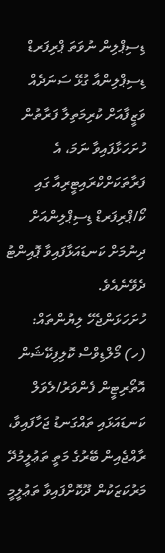ޑިސިޕްލިން ނުވަތަ ޕްރިފަރޑް ޑިސިޕްލިންއާ ގުޅޭ ސަނަދެއް ވަޒީފާއަށް ކުރިމަތިލާ ފަރާތުން ހުށަހަޅާފައިވާ ނަމަ، އެ ފަރާތަކަށްކްރައިޓީރިއާ ގައި ކޯ/ޕްރިފަރޑް ޑިސިޕްލިންއަށް ދިނުމަށް ކަނޑައަޅާފައިވާ ޕޮއިންޓު ދެވޭނެއެވެ.
ހުށަހަޅަންޖެހޭ ލިޔުންތައް:
(ހ) މޯލްޑިވްސް ކޮލިފިކޭޝަން އޮތޯރިޓީން ފެންވަރު/ލެވަލް ކަނޑައަޅައި ތައްގަނޑު ޖަހާފައިވާ، ރާއްޖެއިން ބޭރުގެ މަތީ ތަޢުލީމުދޭ މަރުކަޒަކުން ދޫކޮށްފައިވާ ތަޢުލީމީ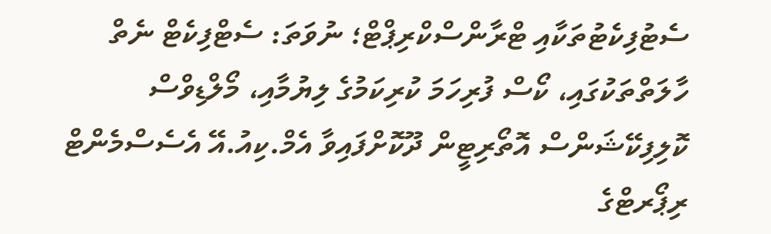ސެޓުފިކެޓުތަކާއި ޓްރާންސްކްރިޕްޓް؛ ނުވަތަ: ސެޓްފިކެޓް ނެތް ހާލަތްތަކުގައި، ކޯސް ފުރިހަމަ ކުރިކަމުގެ ލިޔުމާއި، މޯލްޑިވްސް ކޮލިފިކޭޝަންސް އޮތޯރިޓީން ދޫކޮށްފައިވާ އެމް.ކިއު.އޭ އެސެސްމެންޓް ރިޕޯރޓްގެ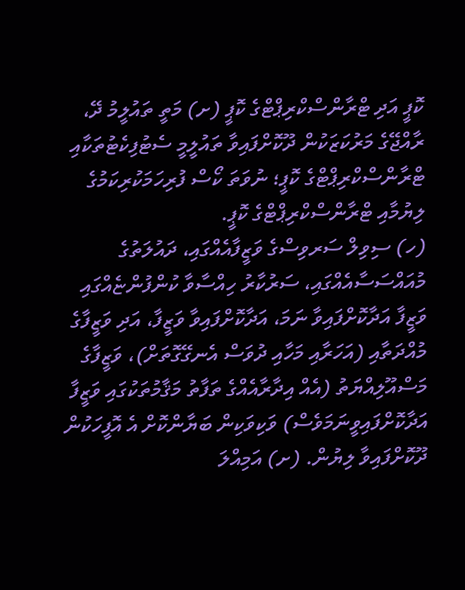ކޮޕީ އަދި ޓްރާންސްކްރިޕްޓްގެ ކޮޕީ (ށ) މަތީ ތައުލީމު ދޭ، ރާއްޖޭގެ މަރުކަޒަކުން ދޫކޮށްފައިވާ ތައުލީމީ ސެޓުފިކެޓުތަކާއި ޓްރާންސްކްރިޕްޓްގެ ކޮޕީ؛ ނުވަތަ ކޯސް ފުރިހަމަކުރިކަމުގެ ލިޔުމާއި ޓްރާންސްކްރިޕްޓްގެ ކޮޕީ.
(ހ) ސިވިލް ސަރވިސްގެ ވަޒީފާއެއްގައި، ދައުލަތުގެ މުއައްސަސާއެއްގައި، ސަރުކާރު ހިއްސާވާ ކުންފުންޏެއްގައި ވަޒީފާ އަދާކޮށްފައިވާ ނަމަ، އަދާކޮށްފައިވާ ވަޒީފާ، އަދި ވަޒީފާގެ މުއްދަތާއި (އަހަރާއި މަހާއި ދުވަސް އެނގޭގޮތަށް)، ވަޒީފާގެ މަސްއޫލިއްޔަތު (އެއް އިދާރާއެއްގެ ތަފާތު މަޤާމުތަކުގައި ވަޒީފާ އަދާކޮށްފައިވީނަމަވެސް) ވަކިވަކިން ބަޔާންކޮށް އެ އޮފީހަކުން ދޫކޮށްފައިވާ ލިޔުން. (ށ) އަމިއްލަ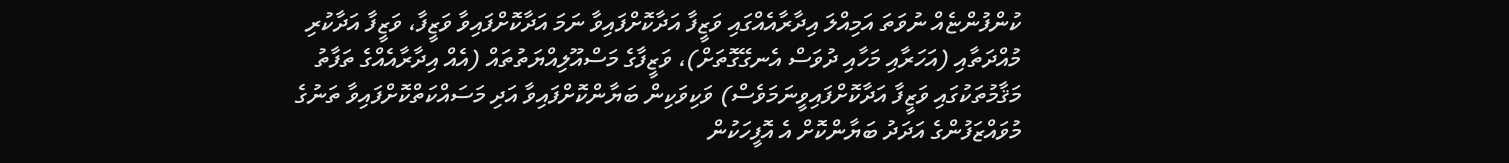ކުންފުންޏެއް ނުވަތަ އަމިއްލަ އިދާރާއެއްގައި ވަޒީފާ އަދާކޮށްފައިވާ ނަމަ އަދާކޮށްފައިވާ ވަޒީފާ، ވަޒީފާ އަދާކުރި މުއްދަތާއި (އަހަރާއި މަހާއި ދުވަސް އެނގޭގޮތަށް)، ވަޒީފާގެ މަސްއޫލިއްޔަތުތައް (އެއް އިދާރާއެއްގެ ތަފާތު މަޤާމުތަކުގައި ވަޒީފާ އަދާކޮށްފައިވީނަމަވެސް) ވަކިވަކިން ބަޔާންކޮށްފައިވާ އަދި މަސައްކަތްކޮށްފައިވާ ތަނުގެ މުވައްޒަފުންގެ އަދަދު ބަޔާންކޮށް އެ އޮފީހަކުން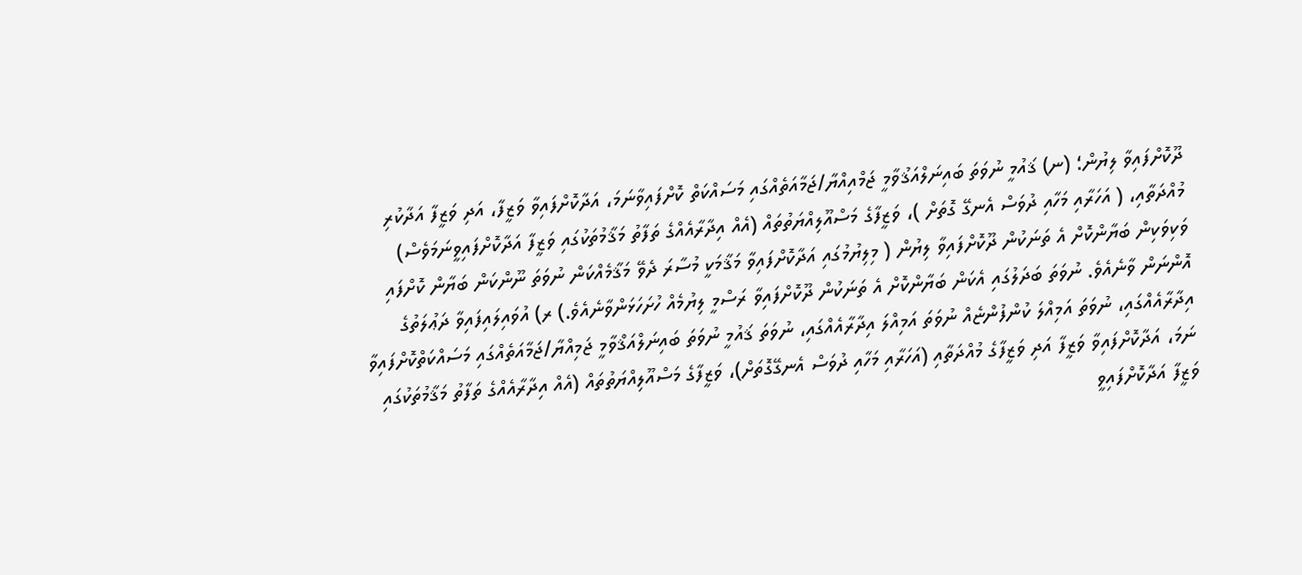ދޫކޮށްފައިވާ ލިޔުން؛ (ނ) ޤައުމީ ނުވަތަ ބައިނަލްއަޤުވާމީ ޖަމްއިއްޔާ/ޖަމާއަތެއްގައި މަސައްކަތް ކޮށްފައިވާނަމަ، އަދާކޮށްފައިވާ ވަޒީފާ، އަދި ވަޒީފާ އަދާކުރި މުއްދަތާއި، ( އަހަރާއި މަހާއި ދުވަސް އެނގޭ ގޮތަށް )، ވަޒީފާގެ މަސްއޫލިއްޔަތުތައް (އެއް އިދާރާއެއްގެ ތަފާތު މަޤާމުތަކުގައި ވަޒީފާ އަދާކޮށްފައިވީނަމަވެސް) ވަކިވަކިން ބަޔާންކޮށް އެ ތަނަކުން ދޫކޮށްފައިވާ ލިޔުން ( މިލިޔުމުގައި އަދާކޮށްފައިވާ މަޤާމަކީ މުސާރަ ދެވޭ މަޤާމެއްކަން ނުވަތަ ނޫންކަން ބަޔާން ކޮށްފައި އޮންނަން ވާނެއެވެ. ނުވަތަ ބަދަލުގައި އެކަން ބަޔާންކޮށް އެ ތަނަކުން ދޫކޮށްފައިވާ ރަސްމީ ލިޔުމެއް ހުށަހަޅަންވާނެއެވެ.) ރ) އުވައިލައިފައިވާ ދަޢުލަތުގެ އިދާރާއެއްގައި، ނުވަތަ އަމިއްލަ ކުންފުންޏެއް ނުވަތަ އަމިއްލަ އިދާރާއެއްގައި، ނުވަތަ ޤައުމީ ނުވަތަ ބައިނަލްއަޤްވާމީ ޖަމިއްޔާ/ޖަމާއަތެއްގައި މަސައްކަތްކޮށްފައިވާ ނަމަ، އަދާކޮށްފައިވާ ވަޒީފާ އަދި ވަޒީފާގެ މުއްދަތާއި (އަހަރާއި މަހާއި ދުވަސް އެނގޭގޮތަށް)، ވަޒީފާގެ މަސްއޫލިއްޔަތުތައް (އެއް އިދާރާއެއްގެ ތަފާތު މަޤާމުތަކުގައި ވަޒީފާ އަދާކޮށްފައިވީ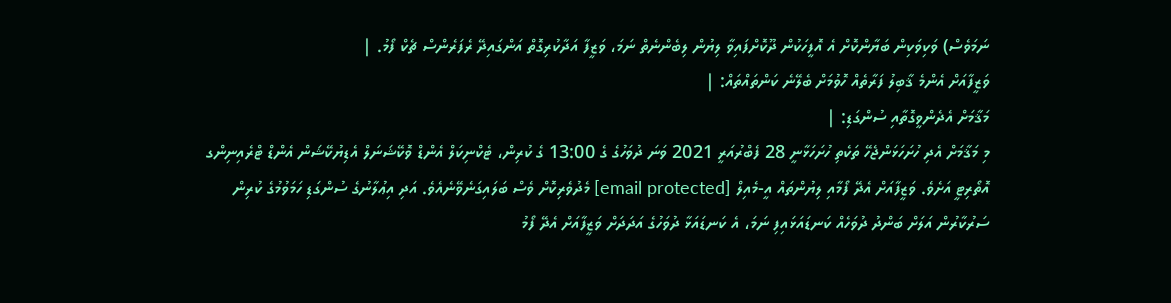ނަމަވެސް) ވަކިވަކިން ބަޔާންކޮށް އެ އޮފީހަކުން ދޫކޮށްފައިވާ ލިޔުން ލިބެންނެތް ނަމަ، ވަޒީފާ އަދާކުރިގޮތް އަންގައިދޭ ރެފަރެންސް ޗެކް ފޯމު. |
ވަޒީފާއަށް އެންމެ ޤާބިލު ފަރާތެއް ހޮވުމަށް ބެލޭނެ ކަންތައްތައް: |
މަޤާމަށް އެދެންވީގޮތާއި ސުންގަޑި: |
މި މަޤާމަށް އެދި ހުށަހަޅަންޖެހޭ ތަކެތި ހުށަހަޅާނީ 28 ފެބްރުއަރީ 2021 ވަނަ ދުވަހުގެ ގެ 13:00 ގެ ކުރިން، ޓެކްނިކަލް އެންޑް ވޮކޭޝަނަލް އެޑިޔުކޭޝަން އެންޑް ޓްރެއިނިންގ އޮތޯރިޓީ އަށެވެ. ވަޒީފާއަށް އެދޭ ފޯމާއި ލިޔުންތައް އީ-މެއިލް [email protected] މެދުވެރިކޮށް ވެސް ބަލައިގަނެވޭނެއެވެ. އަދި އިޢުލާނުގެ ސުންގަޑި ހަމަވުމުގެ ކުރިން ސަރުކާރުން އަލަށް ބަންދު ދުވަހެއް ކަނޑައަޅައިފި ނަމަ، އެ ކަނޑައަޅާ ދުވަހުގެ އަދަދަށް ވަޒީފާއަށް އެދޭ ފޯމު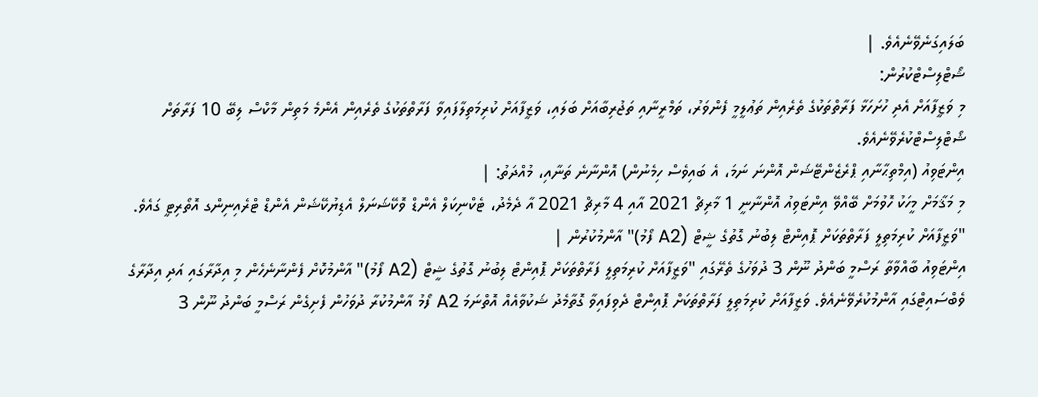ބަލައިގަނެވޭނެއެވެ. |
ޝޯޓްލިސްޓްކުރުން:
މި ވަޒީފާއަށް އެދި ހުށަހަޅާ ފަރާތްތަކުގެ ތެރެއިން ތަޢުލީމީ ފެންވަރު، ތަމްރީނާއި ތަޖުރިބާއަށް ބަލައި، ވަޒީފާއަށް ކުރިމަތިލާފައިވާ ފަރާތްތަކުގެ ތެރެއިން އެންމެ މަތިން މާކްސް ލިބޭ 10 ފަރާތަށް ޝޯޓްލިސްޓްކުރެވޭނެއެވެ.
އިންޓަވިއު (އިމްތިޙާނާއި ޕްރެޒެންޓޭޝަން އޮންނަ ނަމަ، އެ ބައިވެސް ހިމެނުން) އޮންނާނެ ތަނާއި، މުއްދަތު: |
މި މަޤާމަށް މީހަކު ހޮވުމަށް ބޭއްވޭ އިންޓަވިއު އޮންނާނީ 1 މާރިޗް 2021 އާއި 4 މާރިޗް 2021 އާ ދެމެދު، ޓެކްނިކަލް އެންޑް ވޮކޭޝަނަލް އެޑިޔުކޭޝަން އެންޑް ޓްރެއިނިންގ އޮތޯރިޓީ ގައެވެ.
"ވަޒީފާއަށް ކުރިމަތިލީ ފަރާތްތަކަށް ޕޮއިންޓް ލިބުނު ގޮތުގެ ޝީޓް (A2 ފޯމު)" އާންމުކުރުން |
އިންޓަވިއު ބާއްވާތާ ރަސްމީ ބަންދު ނޫން 3 ދުވަހުގެ ތެރޭގައި "ވަޒީފާއަށް ކުރިމަތިލީ ފަރާތްތަކަށް ޕޮއިންޓް ލިބުނު ގޮތުގެ ޝީޓް (A2 ފޯމު)" އާންމުކޮށް ފެންނާނެހެން މި އިދާރާގައި އަދި އިދާރާގެ ވެބްސައިޓްގައި އާންމުކުރެވޭނެއެވެ. ވަޒީފާއަށް ކުރިމަތިލީ ފަރާތްތަކަށް ޕޮއިންޓް ދެވިފައިވާ ގޮތާމެދު ޝަކުވާއެއް އޮތްނަމަ A2 ފޯމު އާންމުކުރާ ދުވަހުން ފެށިގެން ރަސްމީ ބަންދު ނޫން 3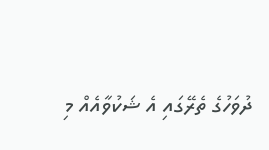ދުވަހުގެ ތެރޭގައި އެ ޝަކުވާއެއް މި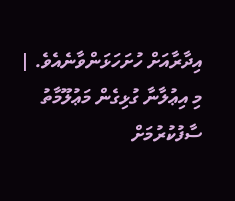އިދާރާއަށް ހުށަހަޅަންވާނެއެވެ. |
މި އިޢުލާނާ ގުޅިގެން މަޢުލޫމާތު ސާފުކުރުމަށް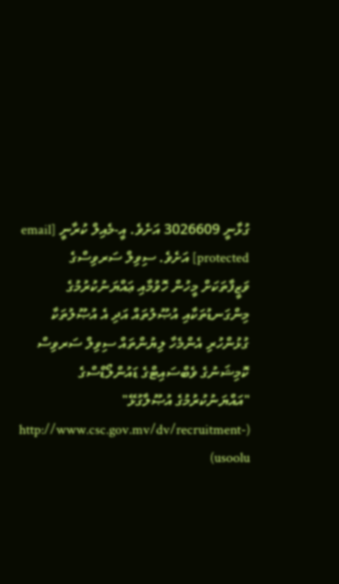ގުޅާނީ 3026609 އަށެވެ. އީ-މެއިލް ކުރާނީ [email protected] އަށެވެ. ސިވިލް ސަރވިސްގެ ވަޒީފާތަކަށް މީހުން ހޮވުމާއި ޢައްޔަނުކުރުމުގެ މިންގަނޑުތަކާއި އުޞޫލުތައް އަދި އެ އުޞޫލުތަކާ ގުޅުންހުރި އެންމެހާ ލިޔުންތައް ސިވިލް ސަރވިސް ކޮމިޝަނުގެ ވެބްސައިޓްގެ ޑައުންލޯޑްސްގެ "އައްޔަނުކުރުމުގެ އުޞޫލާގުޅޭ" (http://www.csc.gov.mv/dv/recruitment-usoolu)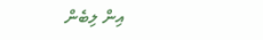އިން ލިބެން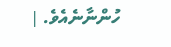ހުންނާނެއެވެ. |